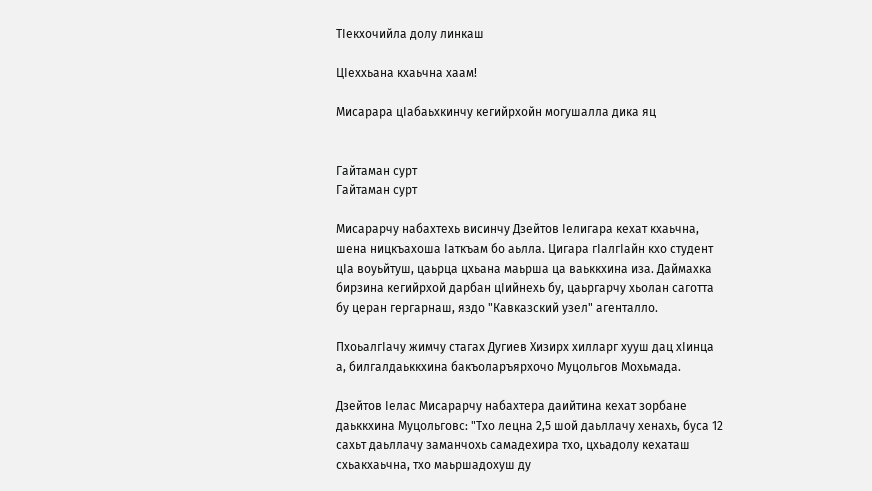ТIекхочийла долу линкаш

ЦIеххьана кхаьчна хаам!

Мисарара цIабаьхкинчу кегийрхойн могушалла дика яц


Гайтаман сурт
Гайтаман сурт

Мисарарчу набахтехь висинчу Дзейтов Iелигара кехат кхаьчна, шена ницкъахоша Iаткъам бо аьлла. Цигара гIалгIайн кхо студент цIа воуьйтуш, цаьрца цхьана маьрша ца ваьккхина иза. Даймахка бирзина кегийрхой дарбан цIийнехь бу, цаьргарчу хьолан саготта бу церан гергарнаш, яздо "Кавказский узел" агенталло.

ПхоьалгIачу жимчу стагах Дугиев Хизирх хилларг хууш дац хIинца а, билгалдаьккхина бакъоларъярхочо Муцольгов Мохьмада.

Дзейтов Iелас Мисарарчу набахтера даийтина кехат зорбане даьккхина Муцольговс: "Тхо лецна 2,5 шой даьллачу хенахь, буса 12 сахьт даьллачу заманчохь самадехира тхо, цхьадолу кехаташ схьакхаьчна, тхо маьршадохуш ду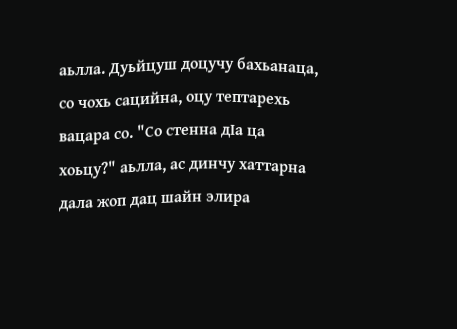аьлла. Дуьйцуш доцучу бахьанаца, со чохь сацийна, оцу тептарехь вацара со. "Со стенна дIа ца хоьцу?" аьлла, ас динчу хаттарна дала жоп дац шайн элира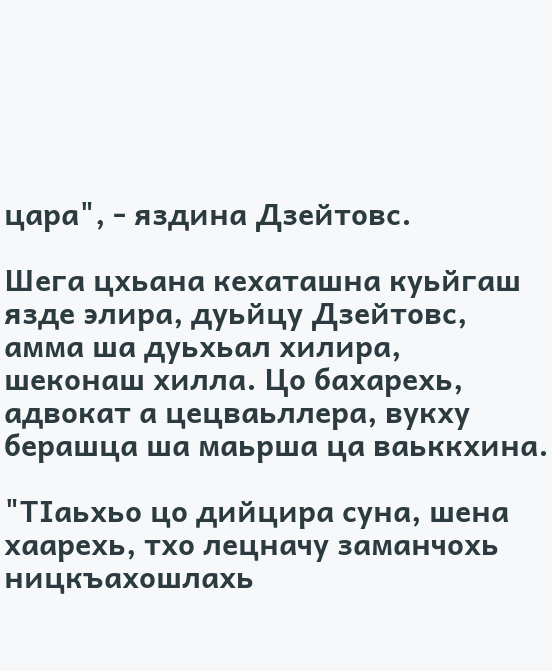цара", - яздина Дзейтовс.

Шега цхьана кехаташна куьйгаш язде элира, дуьйцу Дзейтовс, амма ша дуьхьал хилира, шеконаш хилла. Цо бахарехь, адвокат а цецваьллера, вукху берашца ша маьрша ца ваьккхина.

"ТIаьхьо цо дийцира суна, шена хаарехь, тхо лецначу заманчохь ницкъахошлахь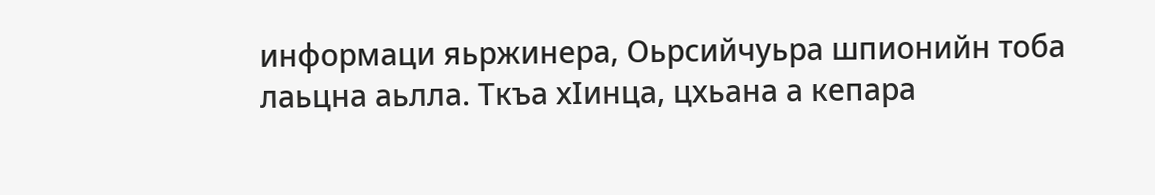информаци яьржинера, Оьрсийчуьра шпионийн тоба лаьцна аьлла. Ткъа хIинца, цхьана а кепара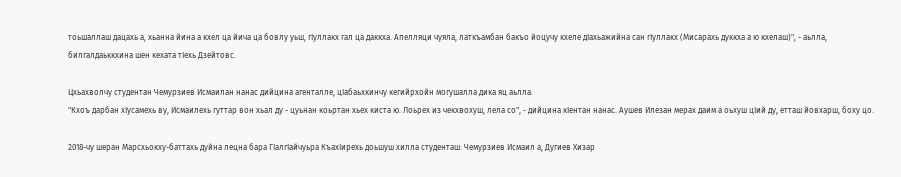тоьшаллаш дацахь а, хьанна йина а кхел ца йича ца бовлу уьш, гIуллакх гал ца даккха. Апелляци чуяла, латкъамбан бакъо йоцучу кхеле дIахьажийна сан гIуллакх (Мисарахь дуккха а ю кхелаш)", - аьлла, билгалдаьккхина шен кехата тIехь Дзейтовс.

Цхьахволчу студентан Чемурзиев Исмаилан нанас дийцина агенталле, цIабаьхкинчу кегийрхойн могушалла дика яц аьлла.
"Кхоъ дарбан хIусамехь ву, Исмаилехь гуттар вон хьал ду - цуьнан коьртан хьех киста ю. Лоьрех из чекхвохуш, лела со", - дийцина кIентан нанас. Аушев Илезан мерах даим а оьхуш цIий ду, етташ йовхарш, боху цо.

2018-чу шеран Марсхьокху-баттахь дуйна лецна бара ГIалгIайчуьра КъахIирехь доьшуш хилла студенташ: Чемурзиев Исмаил а, Дугиев Хизар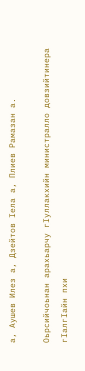а, Аушев Илез а, Дзейтов Iела а, Плиев Рамазан а.

Оьрсийчоьнан арахьарчу гIуллакхийн министралло довзийтинера гIалгIайн пхи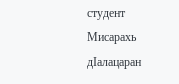студент Мисарахь дIалацаран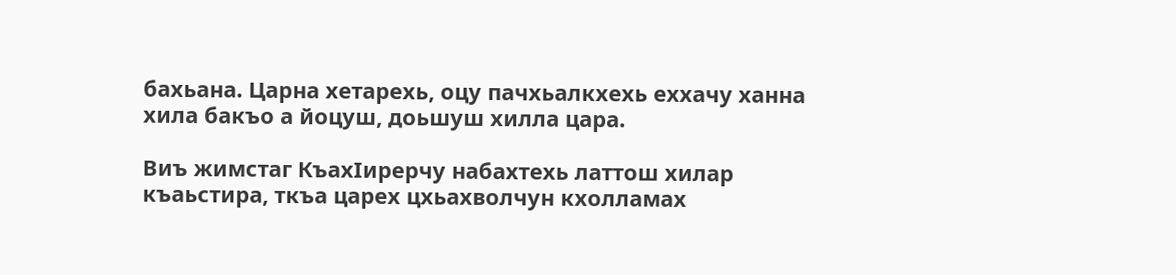бахьана. Царна хетарехь, оцу пачхьалкхехь еххачу ханна хила бакъо а йоцуш, доьшуш хилла цара.

Виъ жимстаг КъахIирерчу набахтехь латтош хилар къаьстира, ткъа царех цхьахволчун кхолламах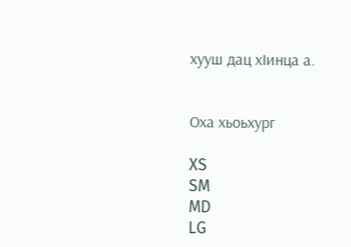хууш дац хIинца а.


Оха хьоьхург

XS
SM
MD
LG